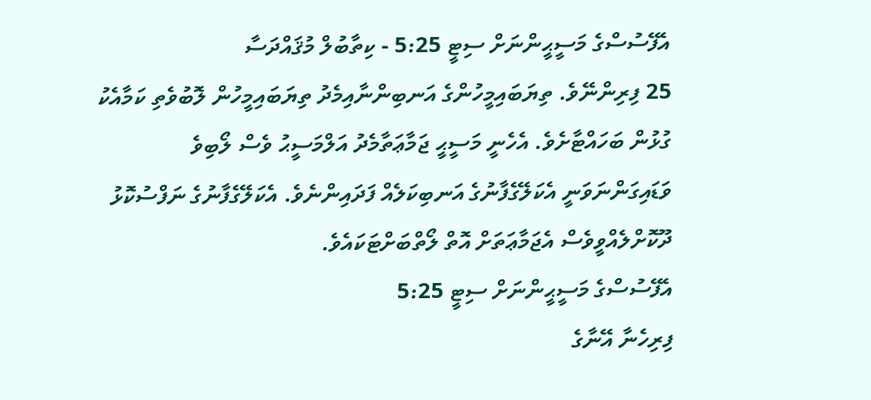އެފޭސުސްގެ މަސީޙީންނަށް ސިޓީ 5:25 - ކިތާބުލް މުޤައްދަސާ
25 ފިރިންނޭވެ. ތިޔަބައިމީހުންގެ އަނބިންނާއިމެދު ތިޔަބައިމީހުން ލޮބުވެތި ކަމާއެކު ގުޅުން ބަހައްޓާށެވެ. އެހެނީ މަސީޙީ ޖަމާޢަތާމެދު އަލްމަސީޙު ވެސް ލޯބިވެ ވަޑައިގަންނަވަނީ އެކަލޭގެފާނުގެ އަނބިކަލެއް ފަދައިންނެވެ. އެކަލޭގެފާނުގެ ނަފްސުކޮޅު ދޫކޮށްލެއްވީވެސް އެޖަމާޢަތަށް އޮތް ލޯތްބަށްޓަކައެވެ.
އެފޭސުސްގެ މަސީޙީންނަށް ސިޓީ 5:25
ފިރިހެނާ އޭނާގެ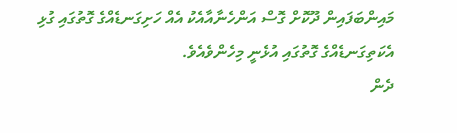މައިންބަފައިން ދޫކޮށް ގޮސް އަންހެނާއާއެކު އެއް ހަށިގަނޑެއްގެ ގޮތުގައި ގުޅި އެކަތިގަނޑެއްގެ ގޮތުގައި އުޅެނީ މިހެންވެއެވެ.
ދެން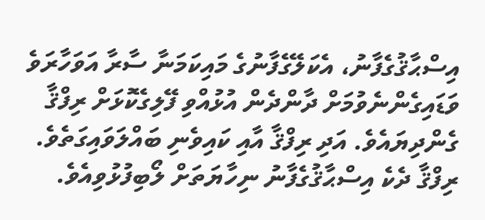އިސްޙާޤުގެފާނު، އެކަލޭގެފާނުގެ މައިކަމަނާ ސާރާ އަވަހާރަވެ ވަޑައިގެންނެވުމަށް ދާންދެން އުޅުއްވި ފޭލިގެކޮޅަށް ރިފްޤާ ގެންދިޔައެވެ. އަދި ރިފްޤާ އާއި ކައިވެނި ބައްލަވައިގަތެވެ. ރިފްޤާ ދެކެ އިސްޙާޤުގެފާނު ނިހާޔަތަށް ލޯބިފުޅުވިއެވެ.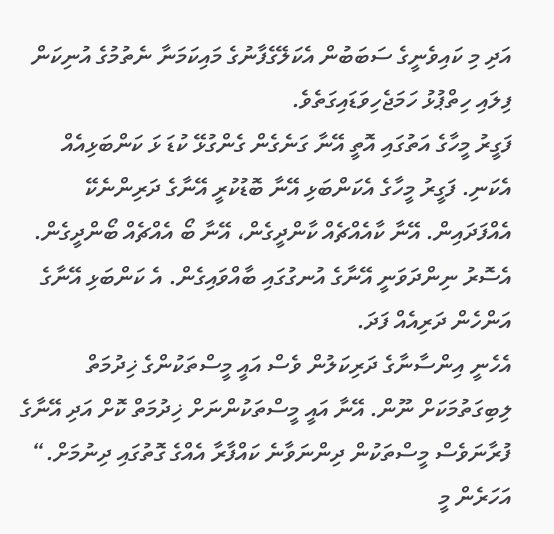އަދި މި ކައިވެނީގެ ސަބަބުން އެކަލޭގެފާނުގެ މައިކަމަނާ ނެތުމުގެ އުނިކަން ފިލައި ހިތްޕުޅު ހަމަޖެހިވަޑައިގަތެވެ.
ފަގީރު މީހާގެ އަތުގައި އޮތީ އޭނާ ގަނެގެން ގެންގުޅޭ ކުޑަ ޅަ ކަންބަޅިއެއް އެކަނި. ފަގީރު މީހާގެ އެކަންބަޅި އޭނާ ބޮޑުކުރީ އޭނާގެ ދަރިންނެކޭ އެއްފަދައިން. އޭނާ ކާއެއްޗެއް ކާންދީގެން، އޭނާ ބޯ އެއްޗެއް ބޯންދީގެން. އެސޮރު ނިންދަވަނީ އޭނާގެ އުނގުގައި ބާއްވައިގެން. އެ ކަންބަޅި އޭނާގެ އަންހެން ދަރިއެއް ފަދަ.
އެހެނީ އިންސާނާގެ ދަރިކަލުން ވެސް އައީ މީސްތަކުންގެ ޚިދުމަތް ލިބިގަތުމަކަށް ނޫން. އޭނާ އައީ މީސްތަކުންނަށް ޚިދުމަތް ކޮށް އަދި އޭނާގެ ފުރާނަވެސް މީސްތަކުން ދިންނަވާނެ ކައްފާރާ އެއްގެ ގޮތުގައި ދިނުމަށް.“
އަހަރެން މީ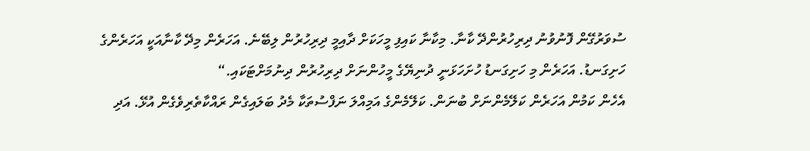ސުވަރުގޭން ފޮނުވުނު ދިރިހުރުންދޭ ކާނާ. މިކާނާ ކައިފި މީހަކަށް ދާއިމީ ދިރިހުރުން ލިބޭނެ. އަހަރެން މިދޭ ކާނާއަކީ އަހަރެންގެ ހަށިގަނޑު. އަހަރެން މި ހަށިގަނޑު ހުށަހަޅަނީ ދުނިޔޭގެ މީހުންނަށް ދިރިހުރުން ދިނުމަށްޓަކައި.“
އެހެން ކަމުން އަހަރެން ކަލޭމެންނަށް ބުނަން. ކަލޭމެންގެ އަމިއްލަ ނަފްސުތަކާ މެދު ބަލައިގެން ރައްކާތެރިވެގެން އުޅޭ. އަދި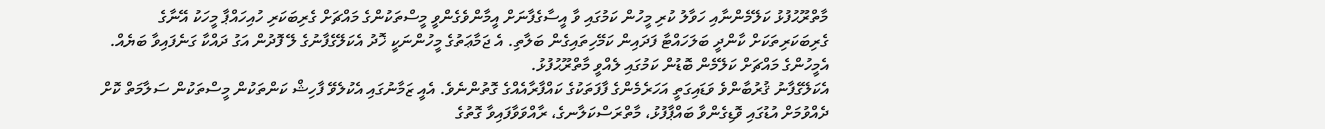މާތްރޫޙުފުޅު ކަލޭމެންނާއި ހަވާލު ކުރި މީހުން ކަމުގައި ވާ އީސާގެފާނަށް އީމާންވެގެންވީ މީސްތަކުންގެ މައްޗަށް ގެރިބަކަރި ހުއިހައްޕާ މީހަކު އޭނާގެ ގެރިބަކަރިތަކަށް ކާންދީ ބަލަހައްޓާ ފަދައިން ކަމޭހިތައިގެން ބަލާތި. އެ ޖަމާޢަތުގެ މީހުންނަކީ ޚޮދު އެކަލޭގެފާނުގެ ލޭ ފޮދުން އަގު ދައްކާ ގަނެފައިވާ ބަޔެއް. އެމީހުންގެ މައްޗަށް ކަލޭމެން ބޮޑުން ކަމުގައި ލެއްވީ މާތްރޫޙުފުޅު.
އެކަލޭގެފާނު ޤުރުބާންވެ ވަޑައިގަތީ އަހަރެމެންގެ ފާފަތަކުގެ ކައްފާރާއެއްގެ ގޮތުންނެވެ. އެއީ ޒަމާނުގައި އެކުލެވޭ ފާހިޝް ކަންތަކުން މީސްތަކުން ސަލާމަތް ކޮށް ދެއްވުމަށް އުޑުގައި ވޮޑިގެންވާ ބައްޕާފުޅު، މާތްރަސްކަލާނގެ، ރާއްވަވާފައިވާ ގޮތުގެ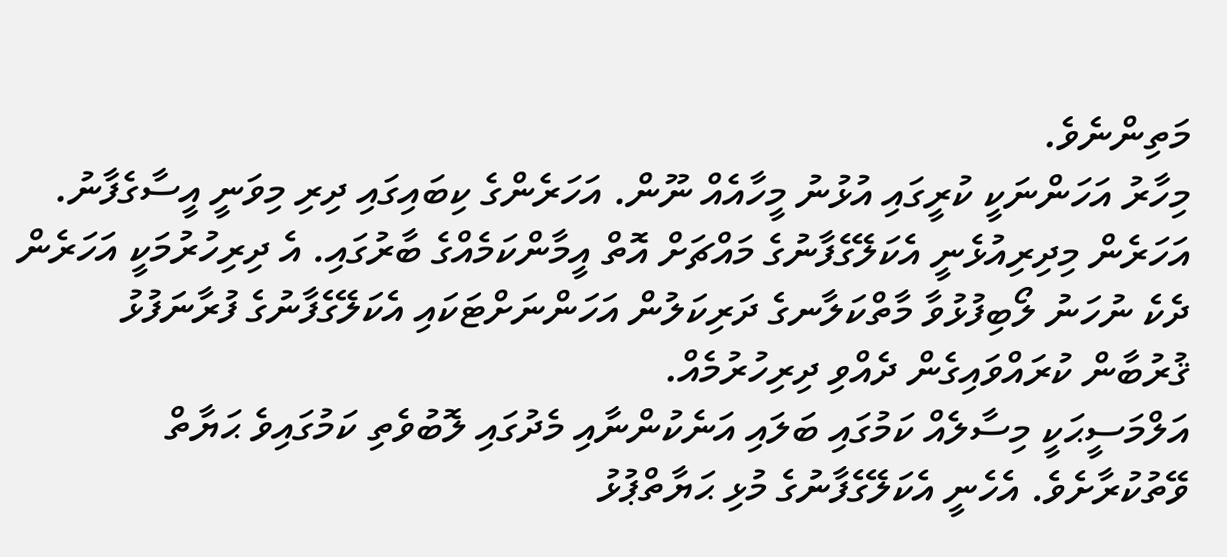މަތިންނެވެ.
މިހާރު އަހަންނަކީ ކުރީގައި އުޅުނު މީހާއެއް ނޫން. އަހަރެންގެ ކިބައިގައި ދިރި މިވަނީ އީސާގެފާނު. އަހަރެން މިދިރިއުޅެނީ އެކަލޭގެފާނުގެ މައްޗަށް އޮތް އީމާންކަމެއްގެ ބާރުގައި. އެ ދިރިހުރުމަކީ އަހަރެން ދެކެ ނުހަނު ލޯބިފުޅުވާ މާތްކަލާނގެ ދަރިކަލުން އަހަންނަށްޓަކައި އެކަލޭގެފާނުގެ ފުރާނަފުޅު ޤުރުބާން ކުރައްވައިގެން ދެއްވި ދިރިހުރުމެއް.
އަލްމަސީޙަކީ މިސާލެއް ކަމުގައި ބަލައި އަނެކުންނާއި މެދުގައި ލޮބުވެތި ކަމުގައިވެ ޙަޔާތް ވޭތުކުރާށެވެ. އެހެނީ އެކަލޭގެފާނުގެ މުޅި ޙަޔާތްޕުޅު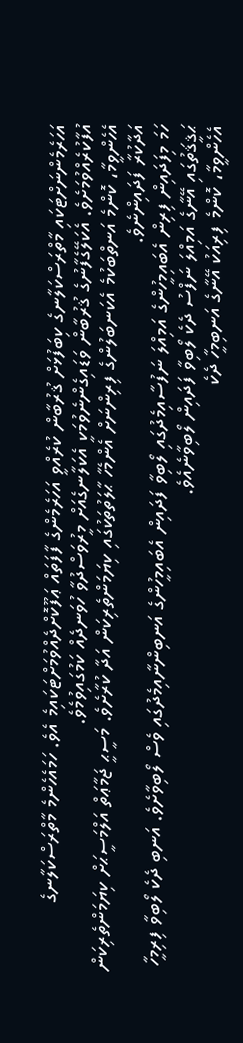އަހަރެމެންނަށްޓަކައި މާތްރަސްކަލާނގެ ކިބަފުޅަށް ޤުރުބާން ކުރެއްވީ އަހަރެމެންގެ ފާފަތައް ޢަފޫކޮށްދެއްވުމަށްޓަކައިމެ އެވެ. ހަމައެހެންމެ މާތްރަސްކަލާނގެ އުފާކުރެއްވުމަށެވެ. އެކަލޭގެފާނުގެ ޤުރުބާން ވަޑައިގެންނެވުމަކީ އެކަލާނގެއަށް މީރުވަސްދުވާ ހުވަނދެއް ކަމުގައިވުމެވެ.
އެހެންވީމާ، ކޮންމެ އަނތްބަކުމެ އެކަނބަލުންގެ ފިރިންނަށް އެންމެހާ ޙާލަތުތަކުގައި ކިޔަމަންތެރިކަން އަދާ ކުރާށެވެ. މަސީޙީ ޖަމާޢަތް އަލްމަސީޙަށް ކިޔަމަންތެރިކަން އަދާކުރާ ފަދައިންނެވެ.
ހަމަ މިފަދައިން ފިރިން އެބައިމީހުންގެ އަމިއްލަ ނަފުސާއިމެދުގައި ލޯބިވާ ފަދައިން އެބައިމީހުންގެ އަނބިންނާއިމެދުގައި ވެސް ލޯބިވާށެވެ. އަނބި ދެކެ ލޯބިވާ ފިރިމީހާ ޙަޤީޤަތުގައި އޭނާގެ އަމިއްލަ ނަފްސު ދެކެ ލޯބިވާ ފަދައިން ލޯބިވާނެއެވެ.
އެހެންވީމާ، ކޮންމެ ފިރިއަކު އޭނާގެ އަނބިމީހާ ދެކެ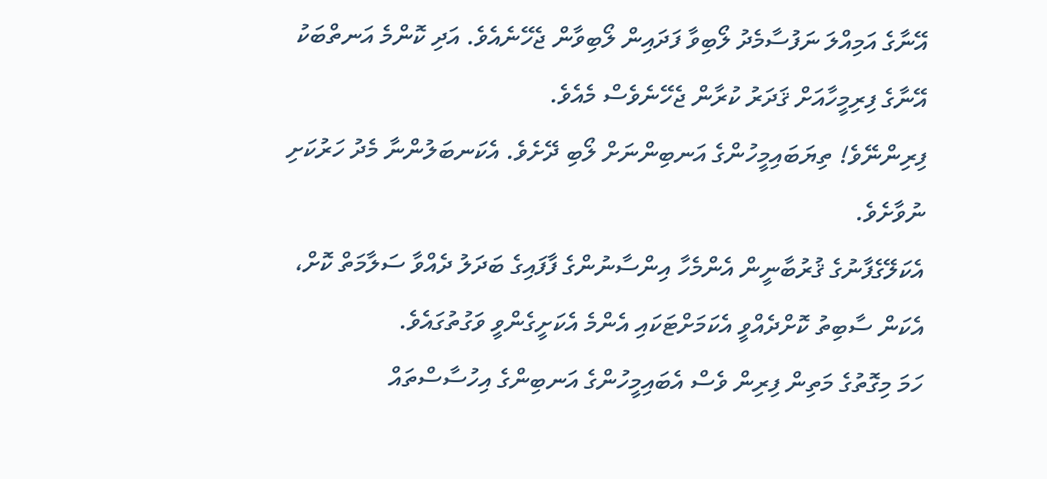އޭނާގެ އަމިއްލަ ނަފުސާމެދު ލޯބިވާ ފަދައިން ލޯބިވާން ޖެހޭނެއެވެ. އަދި ކޮންމެ އަނތްބަކު އޭނާގެ ފިރިމީހާއަށް ޤަދަރު ކުރާން ޖެހޭނެވެސް މެއެވެ.
ފިރިންނޭވެ! ތިޔަބައިމީހުންގެ އަނބިންނަށް ލޯބި ދޭށެވެ. އެކަނބަލުންނާ މެދު ހަރުކަށި ނުވާށެވެ.
އެކަލޭގެފާނުގެ ޤުރުބާނީން އެންމެހާ އިންސާނުންގެ ފާފައިގެ ބަދަލު ދެއްވާ ސަލާމަތް ކޮށް، އެކަން ސާބިތު ކޮށްދެއްވީ އެކަމަށްޓަކައި އެންމެ އެކަށީގެންވީ ވަގުތުގައެވެ.
ހަމަ މިގޮތުގެ މަތިން ފިރިން ވެސް އެބައިމީހުންގެ އަނބިންގެ އިހުސާސްތައް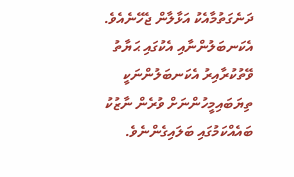ދަނެގަތުމާއެކު އަޅާލާން ޖެހޭނެއެވެ. އެކަނބަލުންނާއި އެކުގައި ޙަޔާތު ވޭތުކުރާއިރު އެކަނބަލުންނަކީ ތިޔަބައިމީހުންނަށް ވުރެން ނާޒުކު ބައެއްކަމުގައި ބަލައިގެންނެވެ.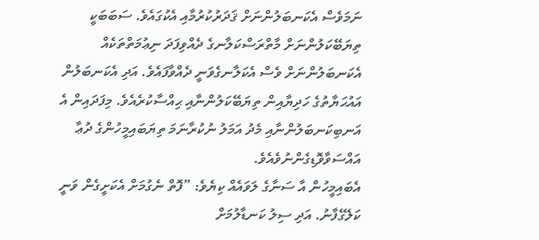ނަމަވެސް އެކަނބަލުންނަށް ޤަދަރުކުރުމާއި އެކުގައެވެ. ސަބަބަކީ ތިޔަބޭކަލުންނަށް މާތްރަސްކަލާނގެ ދެއްވިފަދަ ނިޢުމަތްތަކެއް އެކަނބަލުންނަށް ވެސް އެކަލާނގެވަނީ ދެއްވާފައެވެ. އަދި އެކަނބަލުން އައުޙަޔާތުގެ ހަދިޔާއިން ތިޔަބޭކަލުންނާއި ޙިއްސާކުރެއެވެ. މިފަދައިން އެ އަނބިކަނބަލުންނާއި މެދު އަމަލު ނުކުރާނަމަ ތިޔަބައިމީހުންގެ ދުޢާ އައްސަވާވޮޑިގެންނުވެއެވެ.
އެބައިމީހުން އާ ސަނާގެ ލަވައެއް ކިޔެވެ: ”ފޮތް ނެގުމަށް އެކަށީގެން ވަނީ ކަލޭގެފާނު. އަދި ސިލު ކަނޑާލުމަށް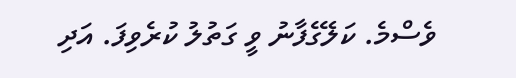ވެސްމެ. ކަލޭގެފާނު ވީ ގަތުލު ކުރެވިފަ. އަދި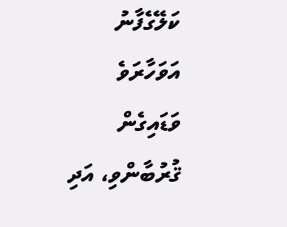ކަލޭގެފާނު އަވަހާރަވެ ވަޑައިގެން ޤުރުބާންވި، އަދި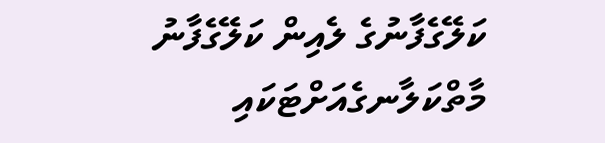ކަލޭގެފާނުގެ ލެއިން ކަލޭގެފާނު މާތްކަލާނގެއަށްޓަކައި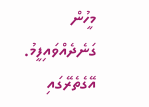މީހުން ގަނެދެއްވައިފީމު. އޭގެތެރޭގައި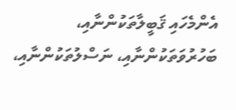އެންމެހައި ޤަބީލާތަކުންނާއި، ބަހުރުވަތަކުންނާއި، ނަސްލުތަކުންނާއި،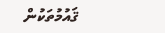ޤައުމުތަކުން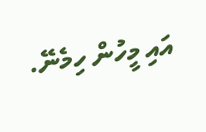އައި މީހުން ހިމެނޭ.